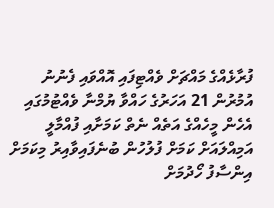ފުރާޅެއްގެ މައްޗަށް ވެއްޓިފައި އޮއްވައި ފެނުނު އުމުރުން 21 އަހަރުގެ ހައްވާ ޔުމްނާ ވެއްޓުމުގައި އެހެން މީހެއްގެ އަތެއް ނެތް ކަމަށާއި ފުއްމާލީ އަމިއްލައަށް ކަމަށް ފުލުހުން ބުނެފައިވާއިރު މިކަމަށް އިންސާފު ހޯދުމަށް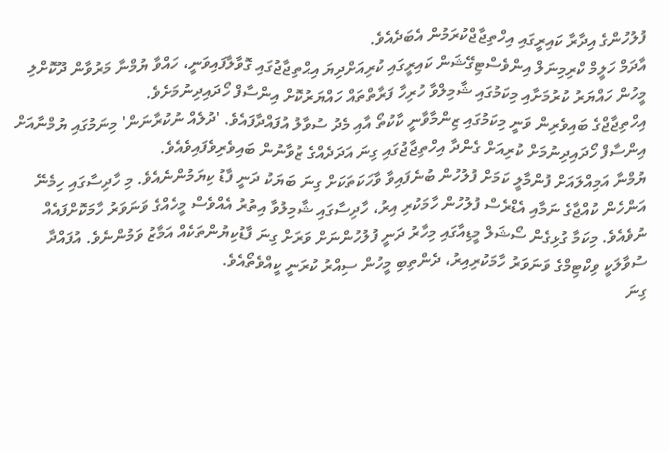ފުލުހުންގެ އިދާރާ ކައިރީގައި އިހްތިޖާޖްކުރަމުން އެބަދެއެވެ.
އާދަމް ހަލީމް ކްރިމިނަލް އިންވެސްޓިގޭޝަން ކައިރީގައި ކުރިއަށްދިޔަ އިޙްތިޖާޖުގައި ގޮވާލާފައިވަނީ، ހައްވާ ޔުމްނާ މަރުވާން ދޫކޮށްލި މީހުން ހައްޔަރު ކުރުމަށާއި މިކަމުގައި ޝާމިލްވާ ހުރިހާ ފަރާތްތައް ހައްޔަރުކޮށް އިންސާފް ހޯދައިދިނުމަށެވެ.
އިހްތިޖާޖްގެ ބައިވެރިން ވަނީ މިކަމުގައި ޒިންމާވާނީ ކާކުތޯ އާއި މެދު ސުވާލު އުފައްދާފައެވެ. 'ދުލެއް ނުކުރާނަން' މިނަމުގައި ޔުމްނާއަށް އިންސާފް ހޯދައިދިނުމަށް ކުރިއަށް ގެންދާ އިހްތިޖާޖުގައި ގިނަ އަދަދެއްގެ ޒުވާނުން ބައިވެރިވެފައިވެއެވެ.
ޔުމްނާ އަމިއްލައަށް ފުންމާލީ ކަމަށް ފުލުހުން ބުނެފައިވާ ވާހަކަތަކަށް ގިނަ ބަޔަކު ދަނީ ފާޑު ކިޔަމުންނެއެވެ. މި ހާދިސާގައި ހިމެނޭ އަންހެން ކުއްޖާގެ ނަމާއި އެޑްރެސް ފުލުހުން ހާމަކުރި އިރު، ހާދިސާގައި ޝާމިލުވާ އިތުރު އެއްވެސް މީހެއްގެ ވަނަވަރު ހާމަކޮށްފައެއް ނުވެއެވެ. މިކަމާ ގުޅިގެން ސޯޝަލް މީޑިއާގައި މިހާރު ދަނީ ފުލުހުންނަށް ވަރަށް ގިނަ ފާޑުކިޔުންތަކެއް އަމާޒު ވަމުންނެވެ. އުފައްދާ ސުވާލަކީ ވިކްޓިމްގެ ވަނަވަރު ހާމަކުރިއިރު، ދެންތިބި މީހުން ސިއްރު ކުރަނީ ކީއްވެތޯއެވެ.
ގިނަ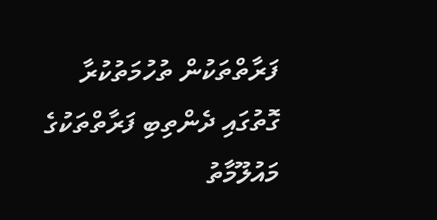ފަރާތްތަކުން ތުހުމަތުކުރާ ގޮތުގައި ދެންތިބި ފަރާތްތަކުގެ މައުލޫމާތު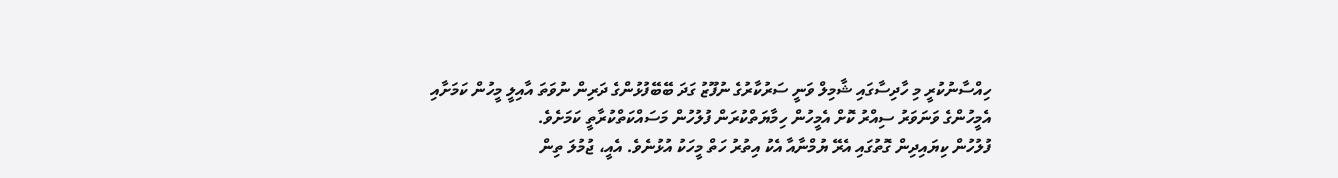ހިއްސާނުކުރީ މި ހާދިސާގައި ޝާމިލް ވަނީ ސަރުކާރުގެ ނުފޫޒު ގަދަ ބޭބޭފުޅުންގެ ދަރިން ނުވަތަ އާއިލީ މީހުން ކަމަށާއި އެމީހުންގެ ވަނަވަރު ސިއްރު ކޮށް އެމީހުން ހިމާޔަތްކުރަން ފުލުހުން މަސައްކަތްކުރާތީ ކަމަށެވެ.
ފުލުހުން ކިޔައިދިން ގޮތުގައި އެރޭ ޔުމްނާއާ އެކު އިތުރު ހަތް މީހަކު އުޅުނެވެ. އެއީ، ޖުމުލަ ތިން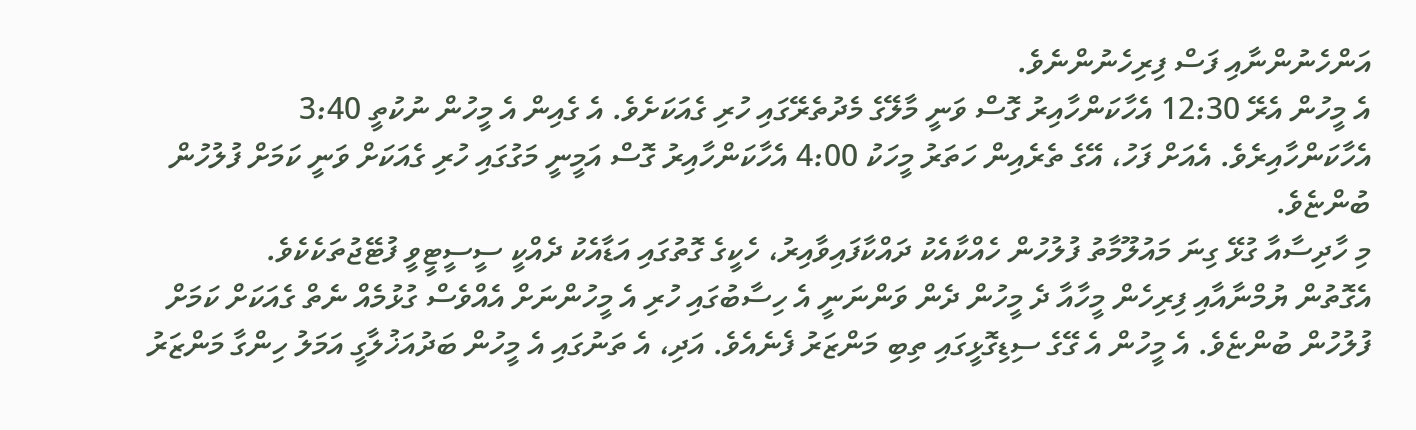އަންހެނުންނާއި ފަސް ފިރިހެނުންނެވެ.
އެ މީހުން އެރޭ 12:30 އެހާކަންހާއިރު ގޮސް ވަނީ މާލޭގެ މެދުތެރޭގައި ހުރި ގެއަކަށެވެ. އެ ގެއިން އެ މީހުން ނުކުތީ 3:40 އެހާކަންހާއިރެވެ. އެއަށް ފަހު، އޭގެ ތެރެއިން ހަތަރު މީހަކު 4:00 އެހާކަންހާއިރު ގޮސް އަމީނީ މަގުގައި ހުރި ގެއަކަށް ވަނީ ކަމަށް ފުލުހުން ބުންޏެވެ.
މި ހާދިސާއާ ގުޅޭ ގިނަ މައުލޫމާތު ފުލުހުން ހެއްކާއެކު ދައްކާފައިވާއިރު، ހެކީގެ ގޮތުގައި އަޑާއެކު ދެއްކީ ސީސީޓީވީ ފުޓޭޖުތަކެކެވެ.
އެގޮތުން ޔުމްނާއާއި ފިރިހެން މީހާއާ ދެ މީހުން ދެން ވަންނަނީ އެ ހިސާބުގައި ހުރި އެ މީހުންނަށް އެއްވެސް ގުޅުމެއް ނެތް ގެއަކަށް ކަމަށް ފުލުހުން ބުންޏެވެ. އެ މީހުން އެ ގޭގެ ސިޑިގޮޅީގައި ތިބި މަންޒަރު ފެނެއެވެ. އަދި، އެ ތަނުގައި އެ މީހުން ބަދުއަޚުލާގީ އަމަލު ހިންގާ މަންޒަރު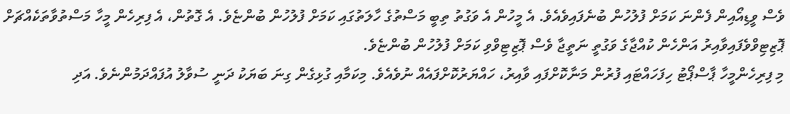ވެސް ވީޑިއޯއިން ފެންނަ ކަމަށް ފުލުހުން ބުނެފައިވެއެވެ. އެ މީހުން އެ ވަގުތު ތިބީ މަސްތުގެ ހާލަތުގައި ކަމަށް ފުލުހުން ބުންޏެވެ. އެ ގޮތުން، އެ ފިރިހެން މީހާ މަސްތުވާތަކެއްޗަށް ޕޮޒިޓިވްވެފައިވާއިރު އަންހެން ކުއްޖާގެ ވަގުތީ ނަތީޖާ ވެސް ޕޮޒިޓިވްވި ކަމަށް ފުލުހުން ބުންޏެވެ.
މި ފިރިހެންމީހާ ޕާސްޕޯޓު ހިފަހައްޓައި ފުރުން މަނާކޮށްފައި ވާއިރު، ހައްޔަރުކޮށްފައެއް ނުވެއެވެ. މިކަމާއި ގުޅިގެން ގިނަ ބަޔަކު ދަނީ ސުވާލު އުފައްދަމުންނެވެ. އަދި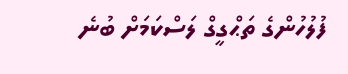ފުލުހުންގެ ތަޙްގީގް ލަސްކަމަށް ބުނެ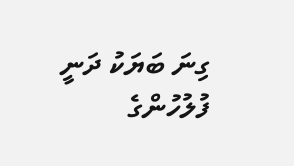ގިނަ ބަޔަކު ދަނީ ފުލުހުންގެ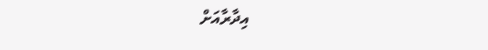އިދާރާއަށް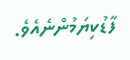ފާޑުކިޔަމުންނެއެވެ.